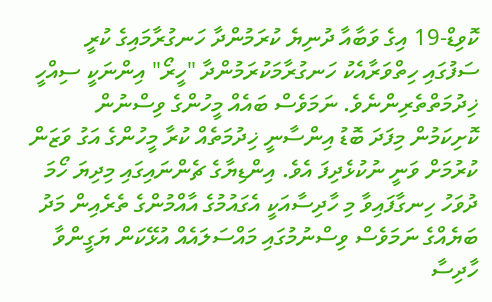ކޮވިޑް-19 އިގެ ވަބާއާ ދުނިޔެ ކުރަމުންދާ ހަނގުރާމައިގެ ކުރީ ސަފުގައި ހިތްވަރާއެކު ހަނގުރާމަކުރަމުންދާ "ހީރޯ" އިންނަކީ ސިއްހީ ޚިދުމަތްތެރިންނެވެ. ނަމަވެސް ބައެއް މީހުންގެ ވިސްނުން ކޮށިކަމުން މިފަދަ ބޮޑު އިންސާނީ ޚިދުމަތެއް ކުރާ މީހުންގެ އަގު ވަޒަން ކުރުމަށް ވަނީ ނުކުޅެދިފަ އެވެ. އިންޑިޔާގެ ޗެންނައިގައި މިދިޔަ ހޯމަ ދުވަހު ހިނގާފައިވާ މި ހާދިސާއަކީ އެގައުމުގެ އާއްމުންގެ ތެރެއިން މަދު ބަޔެއްގެ ނަމަވެސް ވިސްނުމުގައި މައްސަލައެއް އުޅޭކަން ޔަގީންވާ ހާދިސާ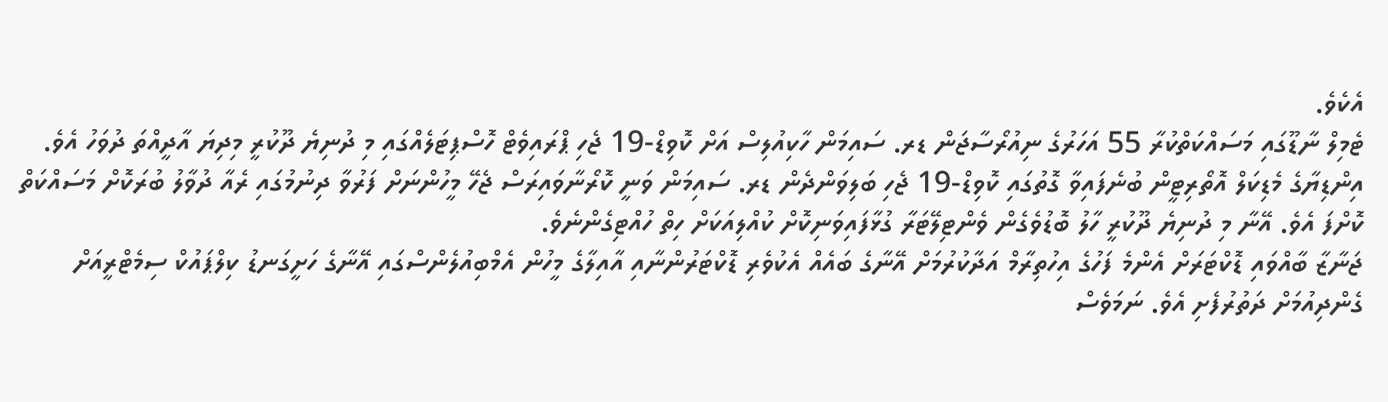އެކެވެ.
ޓެމިލް ނާޑޫގައި މަސައްކަތްކުރާ 55 އަހަރުގެ ނިއުރޯސާޖަން ޑރ. ސައިމަން ހާކިއުލިސް އަށް ކޮވިޑް-19 ޖެހި ޕްރައިވެޓް ހޮސްޕިޓަލެއްގައި މި ދުނިޔެ ދޫކުރީ މިދިޔަ އާދީއްތަ ދުވަހު އެވެ.
އިންޑިޔާގެ މެޑިކަލް އޮތޯރިޓީން ބުނެފައިވާ ގޮތުގައި ކޮވިޑް-19 ޖެހި ބަލިވަންދެން ޑރ. ސައިމަން ވަނީ ކޮރޯނާވައިރަސް ޖެހޭ މީހުންނަށް ފަރުވާ ދިނުމުގައި ރެއާ ދުވާލު ބުރަކޮށް މަސައްކަތް ކޮށްފަ އެވެ. އޭނާ މި ދުނިޔެ ދޫކުރީ ހާލު ބޮޑުވެގެން ވެންޓިލޭޓަރާ ގުޅާފައިވަނިކޮށް ކުއްލިއަކަށް ހިތް ހުއްޓިގެންނެވެ.
ޖަނާޒާ ބާއްވައި ޑޮކްޓަރަށް އެންމެ ފަހުގެ އިހުތިރާމް އަދާކުރުމަށް އޭނާގެ ބައެއް އެކުވެރި ޑޮކްޓަރުންނާއި އާއިލާގެ މީހުން އެމްބިއުލެންސްގައި އޭނާގެ ހަށީގަނޑު ކިލްޕައުކް ސިމެޓްރީއަށް ގެންދިއުމަށް ދަތުރުފެށި އެވެ. ނަމަވެސް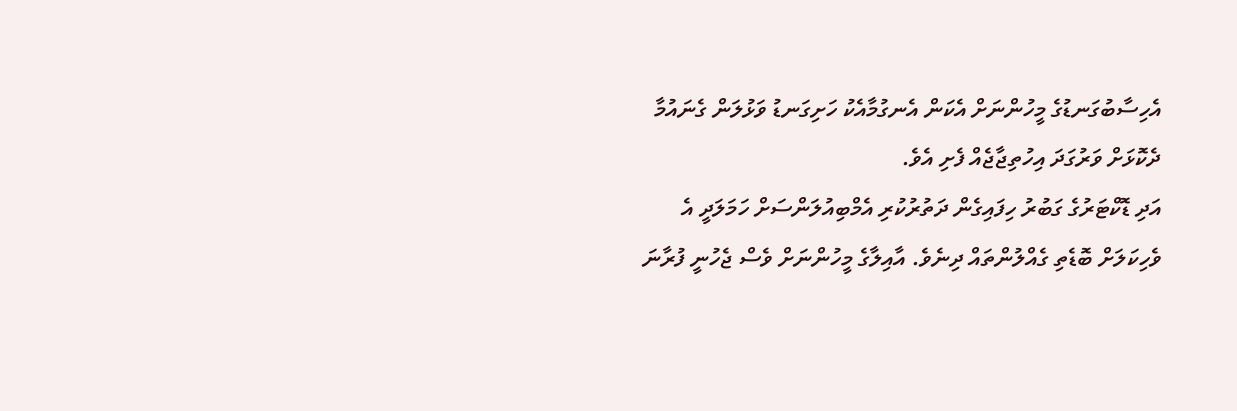އެހިސާބުގަނޑުގެ މީހުންނަށް އެކަން އެނގުމާއެކު ހަށިގަނޑު ވަޅުލަން ގެނައުމާ ދެކޮޅަށް ވަރުގަދަ އިހުތިޖާޖެއް ފެށި އެވެ.
އަދި ޑޮކްޓަރުގެ ގަބުރު ހިފައިގެން ދަތުރުކުރި އެމްބިއުލަންސަށް ހަމަލަދީ އެ ވެހިކަލަށް ބޮޑެތި ގެއްލުންތައް ދިނެވެ. އާއިލާގެ މީހުންނަށް ވެސް ޖެހުނީ ފުރާނަ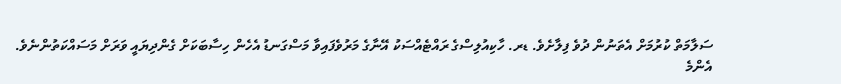ސަލާމަތް ކުރުމަށް އެތަނުން ދުވެ ފިލާށެވެ. ޑރ. ހާކިއުލިސްގެ ރައްޓެއްސަކު އޭނާގެ މަރުވެފައިވާ މަސްގަނޑު އެހެން ހިސާބަކަށް ގެންދިޔައީ ވަރަށް މަސައްކަތުންނެވެ.
އެންމެ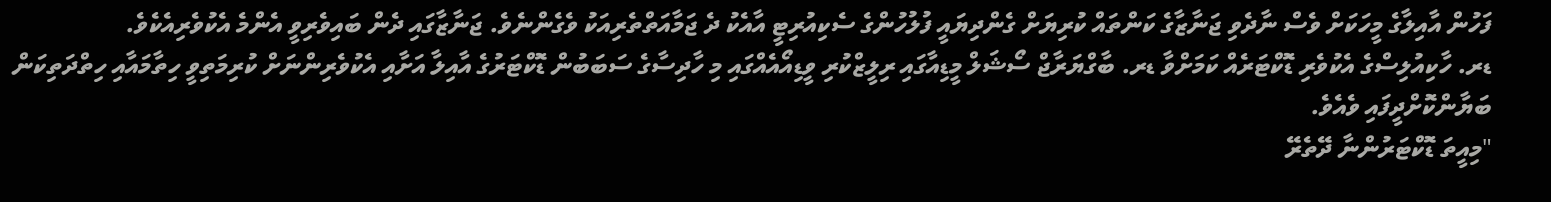ފަހުން އާއިލާގެ މީހަކަށް ވެސް ނާދެވި ޖަނާޒާގެ ކަންތައް ކުރިޔަށް ގެންދިޔައީ ފުލުހުންގެ ސެކިއުރިޓީ އާއެކު ދެ ޖަމާއަތްތެރިއަކު ވެގެންނެވެ. ޖަނާޒާގައި ދެން ބައިވެރިވީ އެންމެ އެކުވެރިއެކެވެ.
ޑރ. ހާކިއުލިސްގެ އެކުވެރި ޑޮކްޓަރެއް ކަމަށްވާ ޑރ. ބާގްޔަރާޖް ސޯޝަލް މީޑިއާގައި ރިލީޒްކުރި ވީޑިއޯއެއްގައި މި ހާދިސާގެ ސަބަބުން ޑޮކްޓަރުގެ އާއިލާ އަށާއި އެކުވެރިންނަށް ކުރިމަތިވީ ހިތާމައާއި ހިތްދަތިކަން ބަޔާންކޮށްދީފައި ވެއެވެ.
"މިއީތަ ޑޮކްޓަރުންނާ ދޭތެރޭ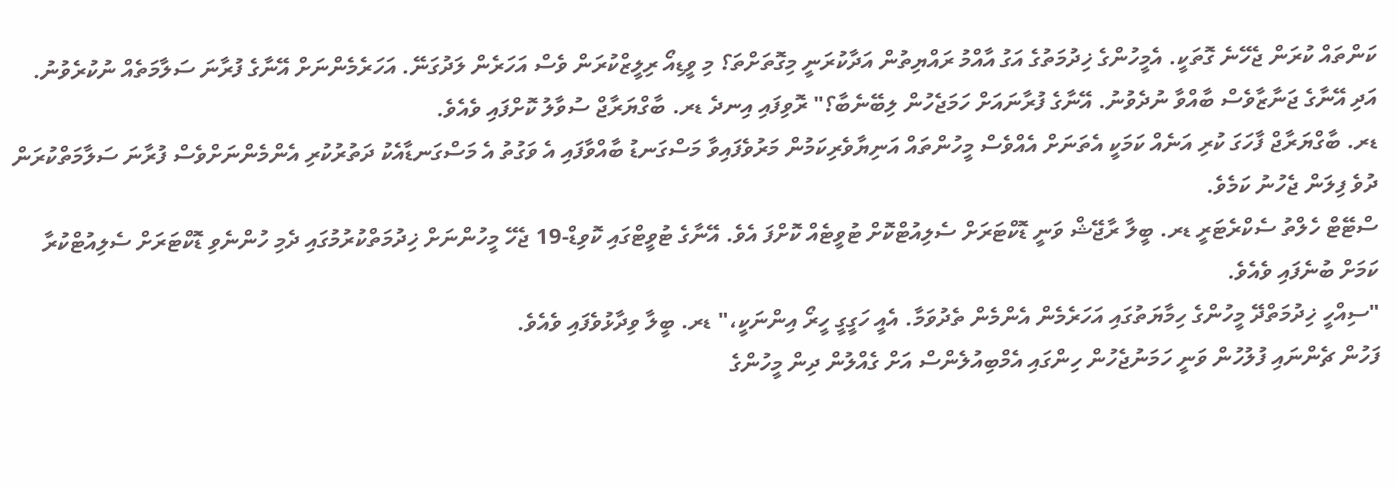ކަންތައް ކުރަން ޖެހޭނެ ގޮތަކީ. އެމީހުންގެ ޚިދުމަތުގެ އަގު އާއްމު ރައްޔިތުން އަދާކުރަނީ މިގޮތަށްތަ؟ މި ވީޑިއޯ ރިލީޒްކުރަން ވެސް އަހަރެން ލަދުގަނޭ. އަހަރެމެންނަށް އޭނާގެ ފުރާނަ ސަލާމަތެއް ނުކުރެވުނު. އަދި އޭނާގެ ޖަނާޒާވެސް ބާއްވާ ނުދެވުނު. އޭނާގެ ފުރާނައަށް ހަމަޖެހުން ލިބޭނެބާ؟" ރޮވިފައި އިނދެ ޑރ. ބާގްޔަރާޖް ސުވާލު ކޮށްފައި ވެއެވެ.
ޑރ. ބާގްޔަރާޖް ފާހަގަ ކުރި އަނެއް ކަމަކީ އެތަނަށް އެއްވެސް މީހުންތައް އަނިޔާވެރިކަމުން މަރުވެފައިވާ މަސްގަނޑު ބާއްވާފައި އެ ވަގުތު އެ މަސްގަނޑާއެކު ދަތުރުކުރި އެންމެންނަށްވެސް ފުރާނަ ސަލާމަތްކުރަން ދުވެ ފިލަން ޖެހުނު ކަމެވެ.
ސްޓޭޓް ހެލްތު ސެކްރެޓަރީ ޑރ. ބީލާ ރާޖޭޝް ވަނީ ޑޮކްޓަރަށް ސެލިއުޓްކޮށް ޓުވީޓެއް ކޮށްފަ އެވެ. އޭނާގެ ޓުވީޓްގައި ކޮވިޑް-19 ޖެހޭ މީހުންނަށް ޚިދުމަތްކުރުމުގައި ދެމި ހުންނެވި ޑޮކްޓަރަށް ސެލިއުޓްކުރާ ކަމަށް ބުނެފައި ވެއެވެ.
"ސިއްހީ ޚިދުމަތްދޭ މީހުންގެ ހިމާޔަތުގައި އަހަރެމެން އެންމެން ތެދުވަމާ. އެއީ ހަގީގީ ހީރޯ އިންނަކީ،" ޑރ. ބީލާ ވިދާޅުވެފައި ވެއެވެ.
ފަހުން ޗެންނައި ފުލުހުން ވަނީ ހަމަނުޖެހުން ހިންގައި އެމްބިއުލެންސް އަށް ގެއްލުން ދިން މީހުންގެ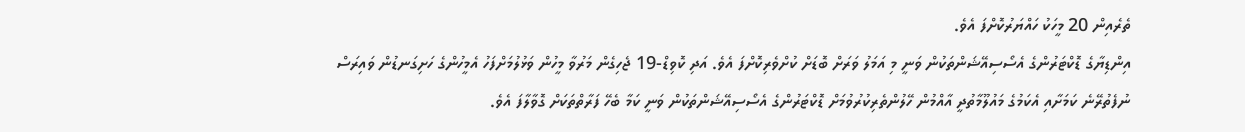ތެރެއިން 20 މީހަކު ހައްޔަރުކޮށްފަ އެވެ.
އިންޑިޔާގެ ޑޮކްޓަރުންގެ އެސޯސިއޭޝަންތަކުން ވަނީ މި އަމަލު ވަރަށް ބޮޑަށް ކުށްވެރިކޮށްފަ އެވެ. އަދި ކޮވިޑް-19 ޖެހިގެން މަރުވާ މީހުން ވަޅުލުމަށްފަހު އެމީހުންގެ ހަށިގަނޑުން ވައިރަސް ނުފެތުރޭނެ ކަމަށާއި އެކަމުގެ މައުލޫމާތުދީ އާއްމުން ހޭލުންތެރިކުރުވުމަށް ޑޮކްޓަރުންގެ އެސޯސިއޭޝަންތަކުން ވަނީ ކަމާ ބެހޭ ފަރާތްތަކަށް ގޮވާލާފަ އެވެ.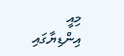މިއީ އިންޑިޔާގައި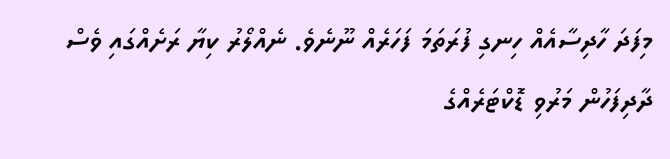މިފަދަ ހާދިސާއެއް ހިނގި ފުރަތަމަ ފަހަރެއް ނޫނެވެ. ނެއްލޯރު ކިޔާ ރަށެއްގައި ވެސް ދާދިފަހުން މަރުވި ޑޮކްޓަރެއްގެ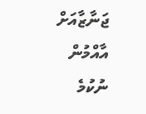ޖަނާޒާއަށް އާއްމުން ނުކުމެ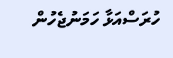ހުރަސްއަޅާ ހަމަނުޖެހުން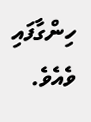ހިންގާފައި ވެއެވެ.